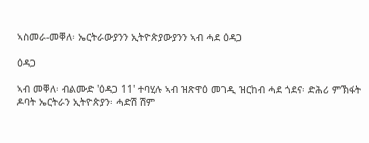ኣስመራ-መቐለ፡ ኤርትራውያንን ኢትዮጵያውያንን ኣብ ሓደ ዕዳጋ

ዕዳጋ

ኣብ መቐለ፡ ብልሙድ 'ዕዳጋ 11' ተባሂሉ ኣብ ዝጽዋዕ መገዲ ዝርከብ ሓደ ጎደና፡ ድሕሪ ምኽፋት ዶባት ኤርትራን ኢትዮጵያን፡ ሓድሽ ሽም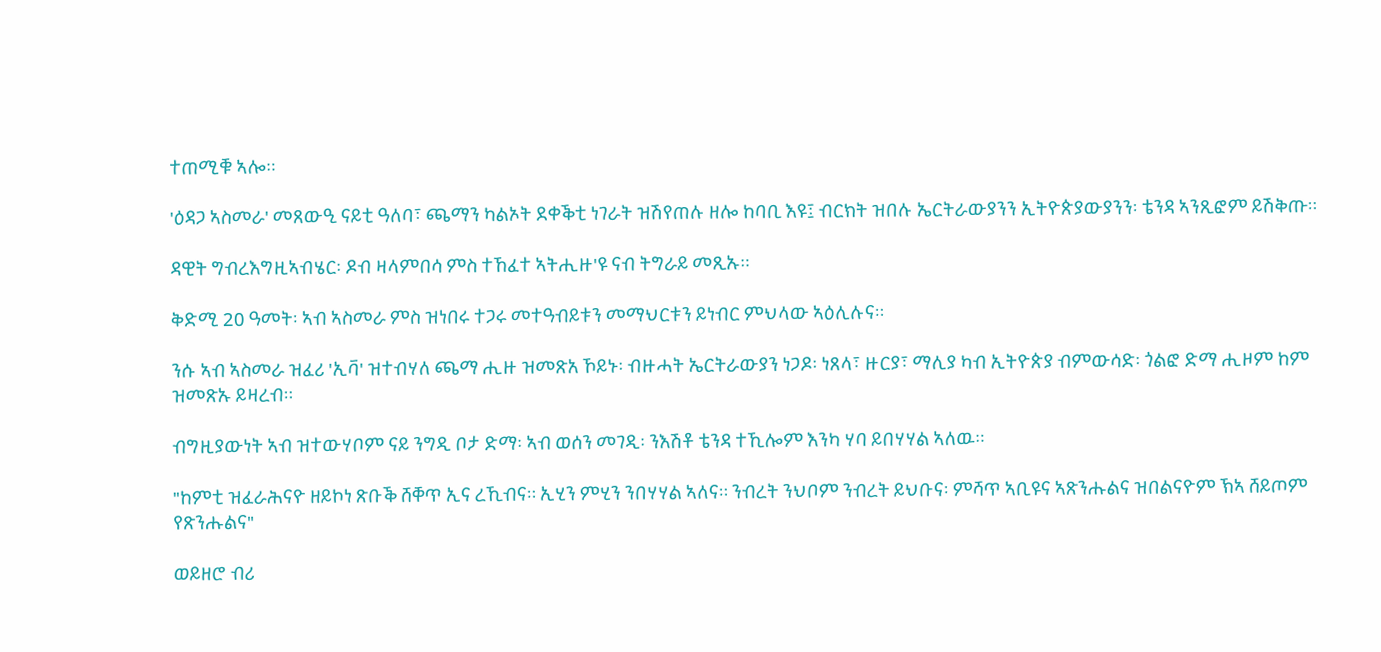ተጠሚቑ ኣሎ።

'ዕዳጋ ኣስመራ' መጸውዒ ናይቲ ዓለባ፣ ጫማን ካልኦት ደቀቕቲ ነገራት ዝሽየጠሉ ዘሎ ከባቢ እዩ፤ ብርክት ዝበሉ ኤርትራውያንን ኢትዮጵያውያንን፡ ቴንዳ ኣንጺፎም ይሽቅጡ።

ዳዊት ግብረእግዚኣብሄር፡ ዶብ ዛላምበሳ ምስ ተኸፈተ ኣትሒዙ'ዩ ናብ ትግራይ መጺኡ።

ቅድሚ 20 ዓመት፡ ኣብ ኣስመራ ምስ ዝነበሩ ተጋሩ መተዓብይቱን መማህርቱን ይነብር ምህላው ኣዕሊሉና።

ንሱ ኣብ ኣስመራ ዝፈሪ 'ኢቫ' ዝተብሃለ ጫማ ሒዙ ዝመጽአ ኾይኑ፡ ብዙሓት ኤርትራውያን ነጋዶ፡ ነጸላ፣ ዙርያ፣ ማሊያ ካብ ኢትዮጵያ ብምውሳድ፡ ጎልፎ ድማ ሒዞም ከም ዝመጽኡ ይዛረብ።

ብግዚያውነት ኣብ ዝተውሃቦም ናይ ንግዲ ቦታ ድማ፡ ኣብ ወሰን መገዲ፡ ንእሽቶ ቴንዳ ተኺሎም እንካ ሃባ ይበሃሃል ኣለዉ።

"ከምቲ ዝፈራሕናዮ ዘይኮነ ጽቡቕ ሸቐጥ ኢና ረኺብና። ኢሂን ምሂን ንበሃሃል ኣለና። ንብረት ንህቦም ንብረት ይህቡና፡ ምሻጥ ኣቢዩና ኣጽንሑልና ዝበልናዮም ኽኣ ሸይጦም የጽንሑልና"

ወይዘሮ ብሪ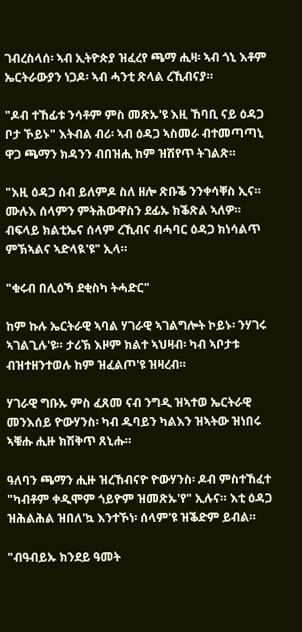ገብረስላሰ፡ ኣብ ኢትዮጵያ ዝፈረየ ጫማ ሒዛ፡ ኣብ ጎኒ እቶም ኤርትራውያን ነጋዶ፡ ኣብ ሓንቲ ጽላል ረኺብናያ።

"ዶብ ተኸፊቱ ንሳቶም ምስ መጽኡ'ዩ እዚ ኸባቢ ናይ ዕዳጋ ቦታ ኾይኑ" እትብል ብሪ፡ ኣብ ዕዳጋ ኣስመራ ብተመጣጣኒ ዋጋ ጫማን ክዳንን ብበዝሒ ከም ዝሽየጥ ትገልጽ።

"እዚ ዕዳጋ ሰብ ይለምዶ ስለ ዘሎ ጽቡቕ ንንቀሳቐስ ኢና። ሙሉእ ሰላምን ምትሕውዋስን ደፊኡ ክቕጽል ኣለዎ። ብፍላይ ክልቲኤና ሰላም ረኺብና ብሓባር ዕዳጋ ክነሳልጥ ምኽኣልና ኣድላዪ'ዩ" ኢላ።

"ቁሩብ በሊዕኻ ደቂስካ ትሓድር"

ከም ኩሉ ኤርትራዊ ኣባል ሃገራዊ ኣገልግሎት ኮይኑ፡ ንሃገሩ ኣገልጊሉ'ዩ። ታሪኽ እዞም ክልተ ኣህዛብ፡ ካብ ኣቦታቱ ብዝተዘንተወሉ ከም ዝፈልጦ'ዩ ዝዛረብ።

ሃገራዊ ግቡኡ ምስ ፈጸመ ናብ ንግዲ ዝኣተወ ኤርትራዊ መንእሰይ ዮውሃንስ፡ ካብ ዱባይን ካልእን ዝኣትው ዝነበሩ ኣቑሑ ሒዙ ክሽቅጥ ጸኒሑ።

ዓለባን ጫማን ሒዙ ዝረኸብናዮ ዮውሃንስ፡ ዶብ ምስተኸፈተ "ካብቶም ቀዲሞም ጎይዮም ዝመጽኡ'የ" ኢሉና። እቲ ዕዳጋ ዝሕልሕል ዝበለ'ኳ እንተኾነ፡ ሰላም'ዩ ዝቕድም ይብል።

"ብዓብይኡ ክንደይ ዓመት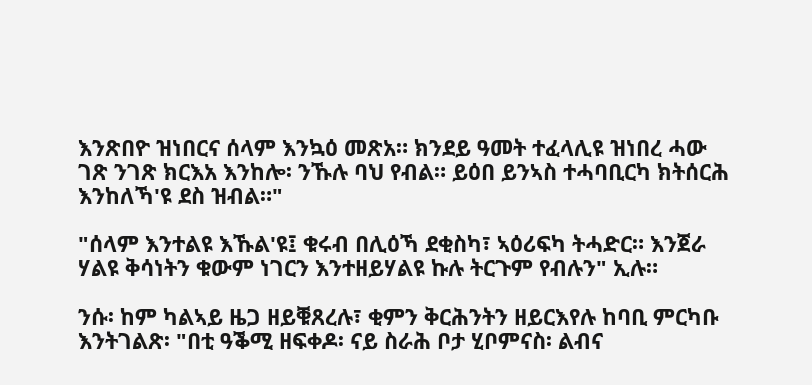እንጽበዮ ዝነበርና ሰላም እንኳዕ መጽአ። ክንደይ ዓመት ተፈላሊዩ ዝነበረ ሓው ገጽ ንገጽ ክርእአ እንከሎ፡ ንኹሉ ባህ የብል። ይዕበ ይንኣስ ተሓባቢርካ ክትሰርሕ እንከለኻ'ዩ ደስ ዝብል።"

"ሰላም እንተልዩ እኹል'ዩ፤ ቁሩብ በሊዕኻ ደቂስካ፣ ኣዕሪፍካ ትሓድር። እንጀራ ሃልዩ ቅሳነትን ቁውም ነገርን እንተዘይሃልዩ ኩሉ ትርጉም የብሉን" ኢሉ።

ንሱ፡ ከም ካልኣይ ዜጋ ዘይቑጸረሉ፣ ቂምን ቅርሕንትን ዘይርእየሉ ከባቢ ምርካቡ እንትገልጽ፡ "በቲ ዓቕሚ ዘፍቀዶ፡ ናይ ስራሕ ቦታ ሂቦምናስ፡ ልብና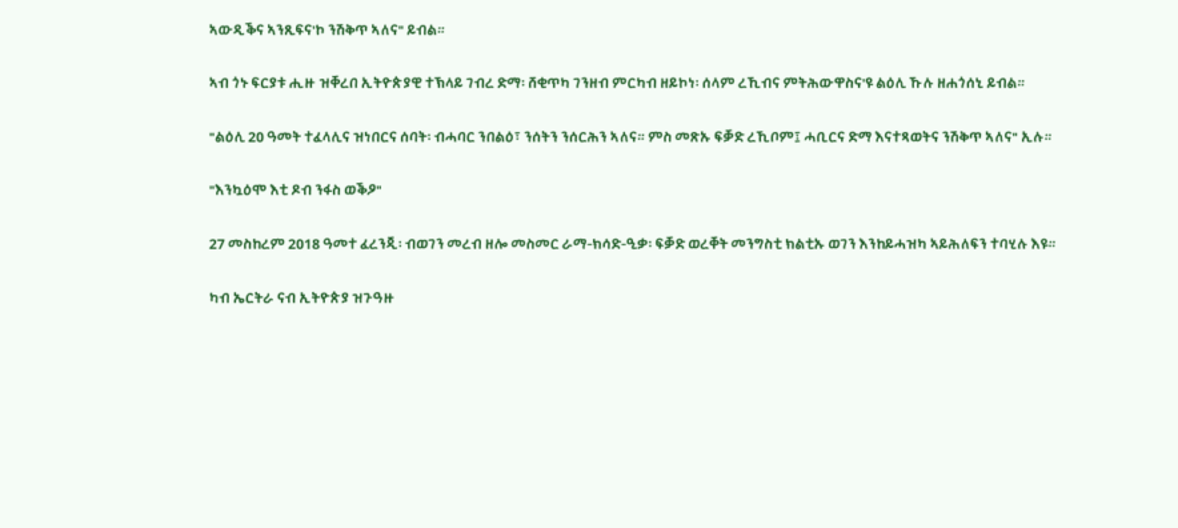ኣውዲቕና ኣንጺፍና'ኮ ንሽቅጥ ኣለና" ይብል።

ኣብ ጎኑ ፍርያቱ ሒዙ ዝቐረበ ኢትዮጵያዊ ተኽላይ ገብረ ድማ፡ ሸቂጥካ ገንዘብ ምርካብ ዘይኮነ፡ ሰላም ረኺብና ምትሕውዋስና'ዩ ልዕሊ ኹሉ ዘሐጎሰኒ ይብል።

"ልዕሊ 20 ዓመት ተፈላሊና ዝነበርና ሰባት፡ ብሓባር ንበልዕ፣ ንሰትን ንሰርሕን ኣለና። ምስ መጽኡ ፍቓድ ረኺቦም፤ ሓቢርና ድማ እናተጻወትና ንሽቅጥ ኣለና" ኢሉ።

"እንኳዕሞ እቲ ዶብ ንፋስ ወቕዖ"

27 መስከረም 2018 ዓመተ ፈረንጂ፡ ብወገን መረብ ዘሎ መስመር ራማ-ክሳድ-ዒቃ፡ ፍቓድ ወረቐት መንግስቲ ክልቲኡ ወገን እንከይሓዝካ ኣይሕለፍን ተባሂሉ እዩ።

ካብ ኤርትራ ናብ ኢትዮጵያ ዝጉዓዙ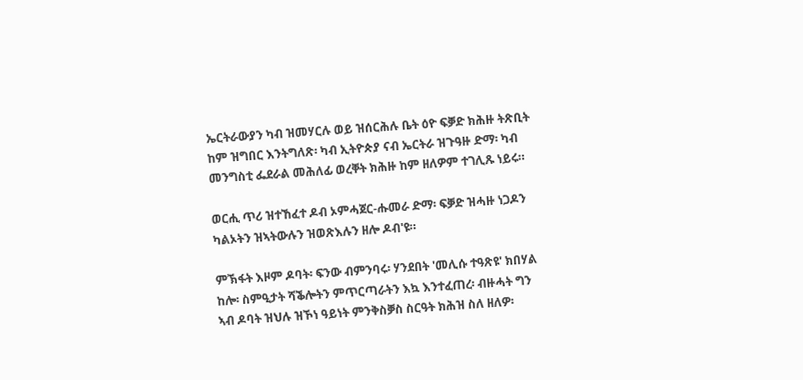ኤርትራውያን ካብ ዝመሃርሉ ወይ ዝሰርሕሉ ቤት ዕዮ ፍቓድ ክሕዙ ትጽቢት ከም ዝግበር እንትግለጽ፡ ካብ ኢትዮጵያ ናብ ኤርትራ ዝጉዓዙ ድማ፡ ካብ መንግስቲ ፌደራል መሕለፊ ወረቐት ክሕዙ ከም ዘለዎም ተገሊጹ ነይሩ።

ወርሒ ጥሪ ዝተኸፈተ ዶብ ኦምሓጀር-ሑመራ ድማ፡ ፍቓድ ዝሓዙ ነጋዶን ካልኦትን ዝኣትውሉን ዝወጽእሉን ዘሎ ዶብ'ዩ።

ምኽፋት እዞም ዶባት፡ ፍንው ብምንባሩ፡ ሃንደበት 'መሊሱ ተዓጽዩ' ክበሃል ከሎ፡ ስምዒታት ሻቕሎትን ምጥርጣራትን እኳ እንተፈጠረ፡ ብዙሓት ግን ኣብ ዶባት ዝህሉ ዝኾነ ዓይነት ምንቅስቓስ ስርዓት ክሕዝ ስለ ዘለዎ፡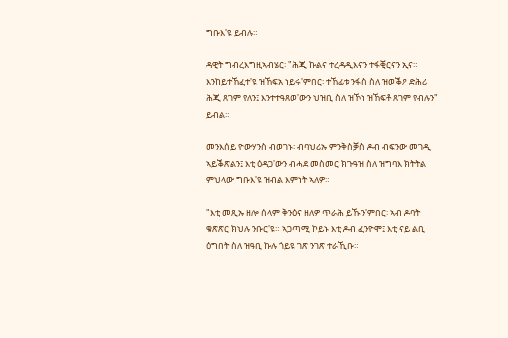ግቡእ'ዩ ይብሉ።

ዳዊት ግብረእግዚኣብሄር፡ "ሕጂ ኩልና ተረዳዲእናን ተፋቒርናን ኢና። እንከይተኸፈተ'ዩ ዝኸፍአ ነይሩ'ምበር፡ ተኸፊቱ ንፋስ ስለ ዝወቕዖ ድሕሪ ሕጂ ጸገም የለን፤ እንተተዓጸወ'ውን ህዝቢ ስለ ዝኾነ ዝኸፍቶ ጸገም የብሉን" ይብል።

መንእሰይ ዮውሃንስ ብወገኑ፡ ብባህሪኡ ምንቅስቓስ ዶብ ብፍንው መገዲ ኣይቕጽልን፤ እቲ ዕዳጋ'ውን ብሓደ መስመር ክጉዓዝ ስለ ዝግባእ ክትትል ምህላው ግቡእ'ዩ ዝብል እምነት ኣለዎ።

"እቲ መጺኡ ዘሎ ሰላም ቅንዕና ዘለዎ ጥራሕ ይኹን'ምበር፡ ኣብ ዶባት ቁጽጽር ክህሉ ንቡር'ዩ። ኣጋጣሚ ኮይኑ እቲ ዶብ ፈንዮሞ፤ እቲ ናይ ልቢ ዕግበት ስለ ዝዓቢ ኩሉ ጎይዩ ገጽ ንገጽ ተራኺቡ።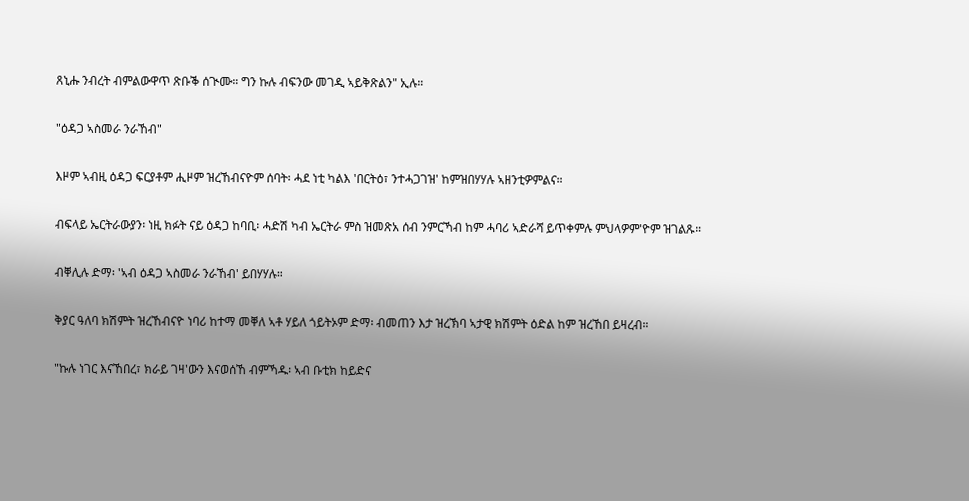ጸኒሑ ንብረት ብምልውዋጥ ጽቡቕ ሰጒሙ። ግን ኩሉ ብፍንው መገዲ ኣይቅጽልን" ኢሉ።

"ዕዳጋ ኣስመራ ንራኸብ"

እዞም ኣብዚ ዕዳጋ ፍርያቶም ሒዞም ዝረኸብናዮም ሰባት፡ ሓደ ነቲ ካልእ 'በርትዕ፣ ንተሓጋገዝ' ከምዝበሃሃሉ ኣዘንቲዎምልና።

ብፍላይ ኤርትራውያን፡ ነዚ ክፉት ናይ ዕዳጋ ከባቢ፡ ሓድሽ ካብ ኤርትራ ምስ ዝመጽአ ሰብ ንምርኻብ ከም ሓባሪ ኣድራሻ ይጥቀምሉ ምህላዎም'ዮም ዝገልጹ።

ብቐሊሉ ድማ፡ 'ኣብ ዕዳጋ ኣስመራ ንራኸብ' ይበሃሃሉ።

ቅያር ዓለባ ክሽምት ዝረኸብናዮ ነባሪ ከተማ መቐለ ኣቶ ሃይለ ጎይትኦም ድማ፡ ብመጠን እታ ዝረኽባ ኣታዊ ክሽምት ዕድል ከም ዝረኸበ ይዛረብ።

"ኩሉ ነገር እናኸበረ፣ ክራይ ገዛ'ውን እናወሰኸ ብምኻዱ፡ ኣብ ቡቲክ ከይድና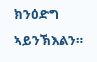ክንዕድግ ኣይንኽእልን።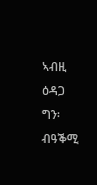ኣብዚ ዕዳጋ ግን፡ ብዓቕሚ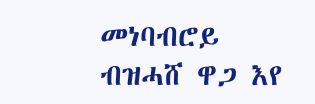መነባብሮይ ብዝሓሸ ዋጋ እየ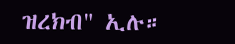ዝረክብ" ኢሉ።